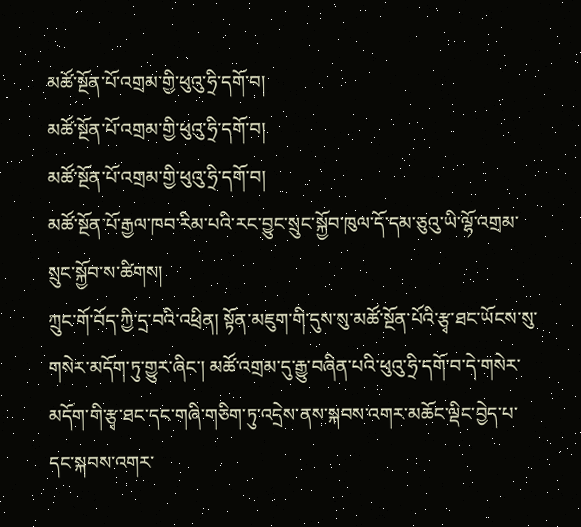མཚོ་སྔོན་པོ་འགྲམ་གྱི་ཕུའུ་ཧྲི་དགོ་བ།
མཚོ་སྔོན་པོ་འགྲམ་གྱི་ཕུའུ་ཧྲི་དགོ་བ།
མཚོ་སྔོན་པོ་འགྲམ་གྱི་ཕུའུ་ཧྲི་དགོ་བ།
མཚོ་སྔོན་པོ་རྒྱལ་ཁབ་རིམ་པའི་རང་བྱུང་སྲུང་སྐྱོབ་ཁུལ་དོ་དམ་ཅུའུ་ཡི་ལྷོ་འགྲམ་སྲུང་སྐྱོབ་ས་ཚིགས།
ཀྲུང་གོ་བོད་ཀྱི་དྲ་བའི་འཕྲིན། སྟོན་མཇུག་གི་དུས་སུ་མཚོ་སྔོན་པོའི་རྩྭ་ཐང་ཡོངས་སུ་གསེར་མདོག་ཏུ་གྱུར་ཞིང་། མཚོ་འགྲམ་དུ་རྒྱུ་བཞིན་པའི་ཕུའུ་ཧྲི་དགོ་བ་དེ་གསེར་མདོག་གི་རྩྭ་ཐང་དང་གཞི་གཅིག་ཏུ་འདྲེས་ནས་སྐབས་འགར་མཆོང་ལྡིང་བྱེད་པ་དང་སྐབས་འགར་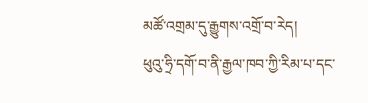མཚོ་འགྲམ་དུ་རྒྱུགས་འགྲོ་བ་རེད།
ཕུའུ་ཧྲི་དགོ་བ་ནི་རྒྱལ་ཁབ་ཀྱི་རིམ་པ་དང་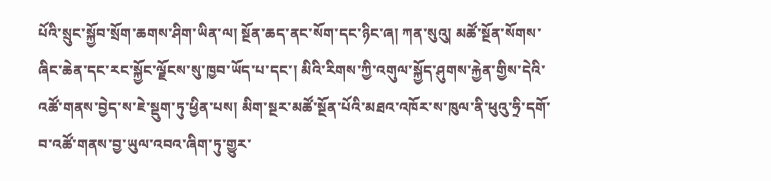པོའི་སྲུང་སྐྱོབ་སྲོག་ཆགས་ཤིག་ཡིན་ལ། སྔོན་ཆད་ནང་སོག་དང་ཉིང་ཞ། ཀན་སུའུ། མཚོ་སྔོན་སོགས་ཞིང་ཆེན་དང་རང་སྐྱོང་ལྗོངས་སུ་ཁྱབ་ཡོད་པ་དང་། མིའི་རིགས་ཀྱི་འགུལ་སྐྱོད་ཤུགས་རྐྱེན་གྱིས་དེའི་འཚོ་གནས་བྱེད་ས་ཇེ་སྡུག་ཏུ་ཕྱིན་པས། མིག་སྔར་མཚོ་སྔོན་པོའི་མཐའ་འཁོར་ས་ཁུལ་ནི་ཕུའུ་ཧྲི་དགོ་བ་འཚོ་གནས་བྱ་ཡུལ་འབའ་ཞིག་ཏུ་གྱུར་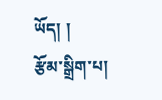ཡོད། །
རྩོམ་སྒྲིག་པ།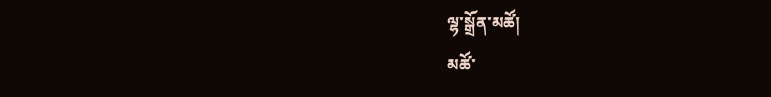ལྷ་སྒྲོན་མཚོ།
མཚོ་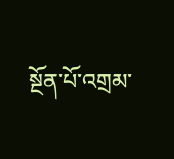སྔོན་པོ་འགྲམ་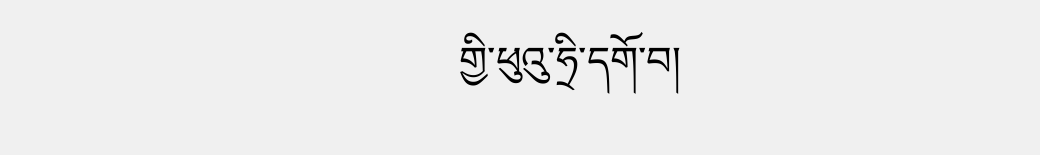གྱི་ཕུའུ་ཧྲི་དགོ་བ།